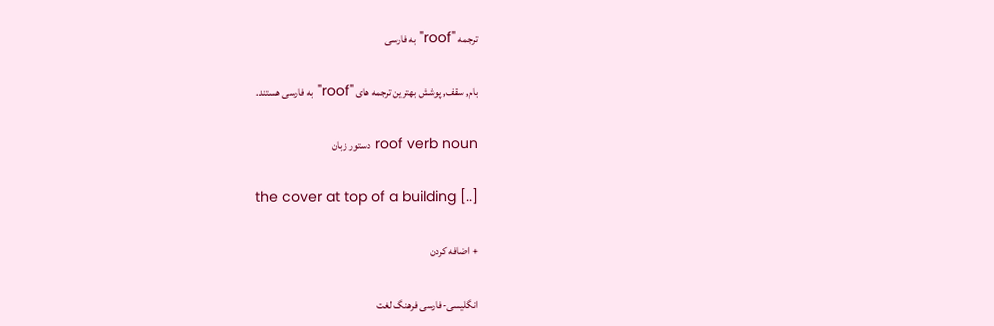ترجمه "roof" به فارسی

بام, سقف, پوشش بهترین ترجمه های "roof" به فارسی هستند.

roof verb noun دستور زبان

the cover at top of a building [..]

+ اضافه کردن

انگلیسی-فارسی فرهنگ لغت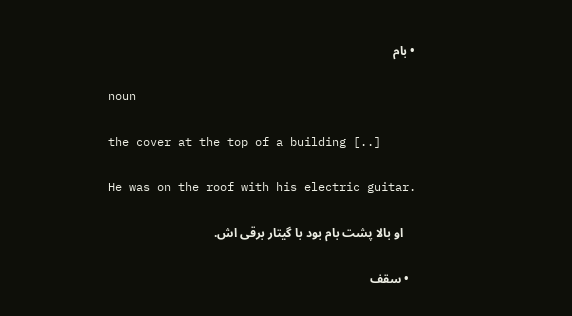• بام

    noun

    the cover at the top of a building [..]

    He was on the roof with his electric guitar.

    او بالا پشت بام بود با گیتار برقی اش.

  • سقف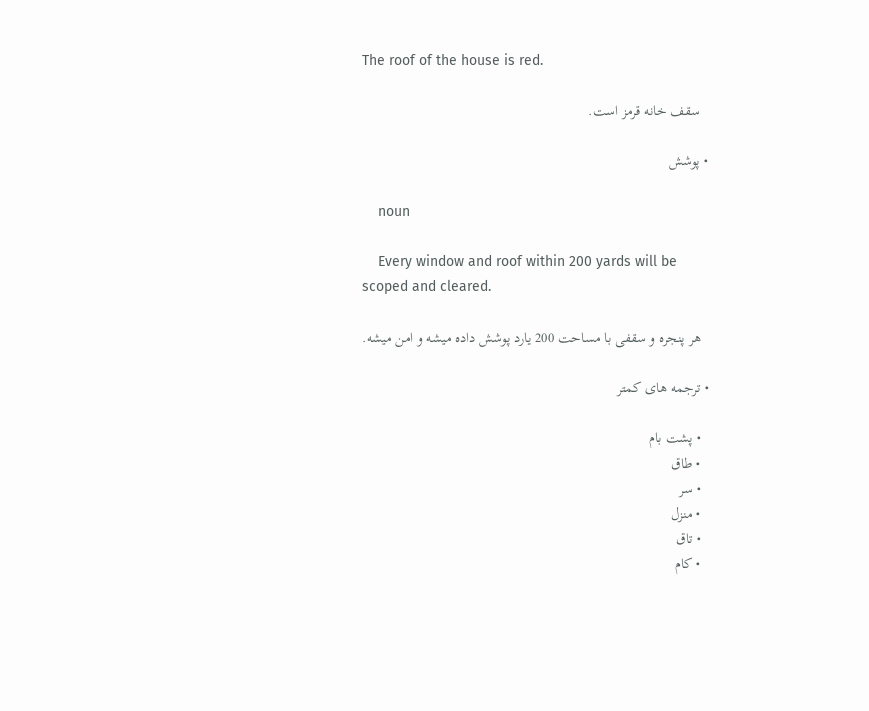The roof of the house is red.

    سقف خانه قرمز است.

  • پوشش

    noun

    Every window and roof within 200 yards will be scoped and cleared.

    هر پنجره و سقفی با مساحت 200 یارد پوشش داده میشه و امن میشه.

  • ترجمه های کمتر

    • پشت بام
    • طاق
    • سر
    • منزل
    • تاق
    • کام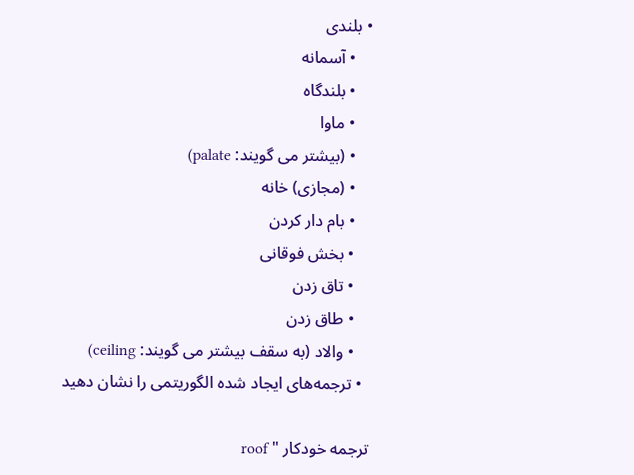• بلندی
    • آسمانه
    • بلندگاه
    • ماوا
    • (بیشتر می گویند: palate)
    • (مجازی) خانه
    • بام دار کردن
    • بخش فوقانی
    • تاق زدن
    • طاق زدن
    • والاد (به سقف بیشتر می گویند: ceiling)
  • ترجمه‌های ایجاد شده الگوریتمی را نشان دهید

ترجمه خودکار " roof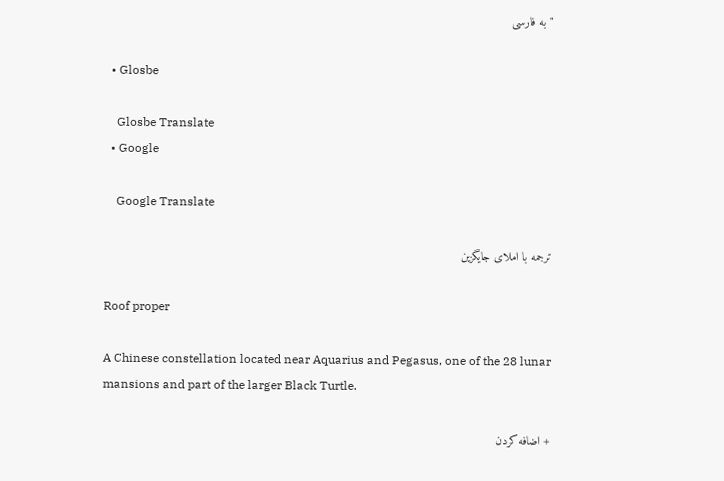" به فارسی

  • Glosbe

    Glosbe Translate
  • Google

    Google Translate

ترجمه با املای جایگزین

Roof proper

A Chinese constellation located near Aquarius and Pegasus, one of the 28 lunar mansions and part of the larger Black Turtle.

+ اضافه کردن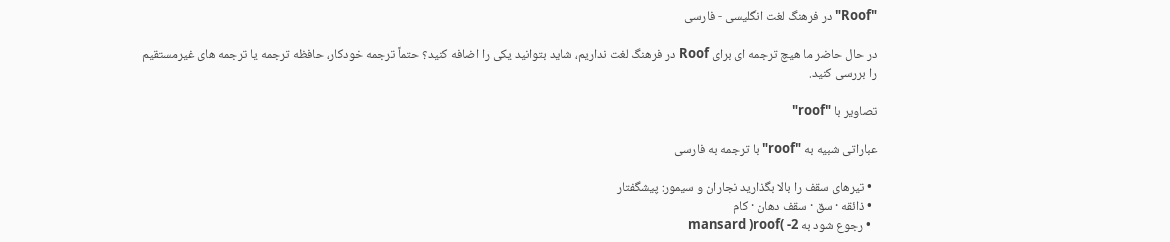"Roof" در فرهنگ لغت انگلیسی - فارسی

در حال حاضر ما هیچ ترجمه ای برای Roof در فرهنگ لغت نداریم، شاید بتوانید یکی را اضافه کنید؟ حتماً ترجمه خودکار، حافظه ترجمه یا ترجمه های غیرمستقیم را بررسی کنید.

تصاویر با "roof"

عباراتی شبیه به "roof" با ترجمه به فارسی

  • تیرهای سقف را بالا بگذارید نجاران و سیمور: پیشگفتار
  • ذائقه · سق · سقف دهان · کام
  • رجوع شود به mansard )roof( -2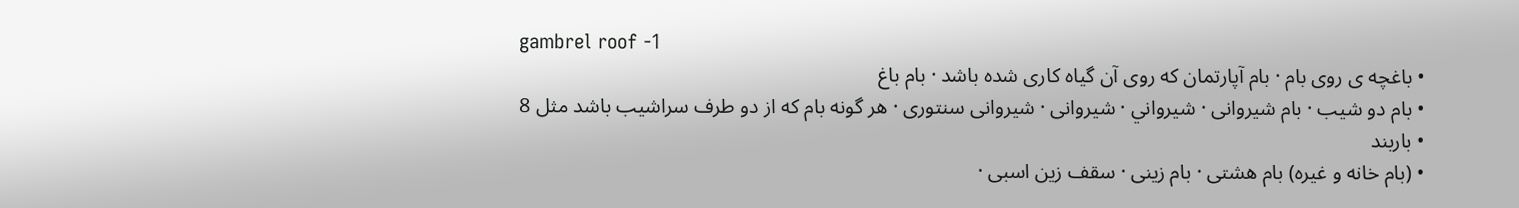gambrel roof -1
  • باغچه ی روی بام · بام آپارتمان که روی آن گیاه کاری شده باشد · بام باغ
  • بام دو شیب · بام شیروانی · شيرواني · شیروانی · شیروانی سنتوری · هر گونه بام که از دو طرف سراشیب باشد مثل 8
  • باربند
  • (بام خانه و غیره) بام هشتی · بام زینی · سقف زین اسبی ·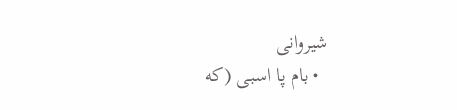شیروانی
  • بام پا اسبی (که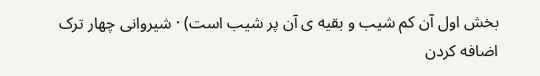بخش اول آن کم شیب و بقیه ی آن پر شیب است) · شیروانی چهار ترک
اضافه کردن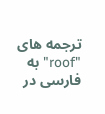ترجمه های "roof" به فارسی در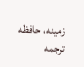زمینه، حافظه ترجمه